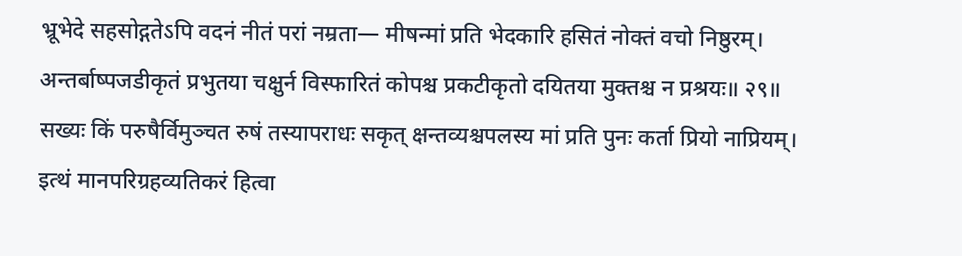भ्रूभेदे सहसोद्गतेऽपि वदनं नीतं परां नम्रता— मीषन्मां प्रति भेदकारि हसितं नोक्तं वचो निष्ठुरम्।
अन्तर्बाष्पजडीकृतं प्रभुतया चक्षुर्न विस्फारितं कोपश्च प्रकटीकृतो दयितया मुक्तश्च न प्रश्रयः॥ २९॥
सख्यः किं परुषैर्विमुञ्चत रुषं तस्यापराधः सकृत् क्षन्तव्यश्चपलस्य मां प्रति पुनः कर्ता प्रियो नाप्रियम्।
इत्थं मानपरिग्रहव्यतिकरं हित्वा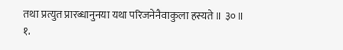तथा प्रत्युत प्रारब्धानुनया यथा परिजनेनैवाकुला हस्यते॥ ३०॥
१.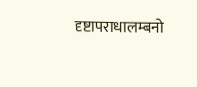दृष्टापराधालम्बनो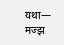यथा—
मज्झ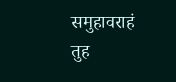समुहावराहं तुह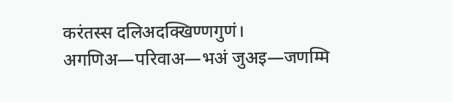करंतस्स दलिअदक्खिण्णगुणं।
अगणिअ—परिवाअ—भअं जुअइ—जणम्मि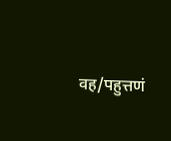वह/पहुत्तणं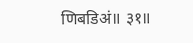णिबडिअं॥ ३१॥